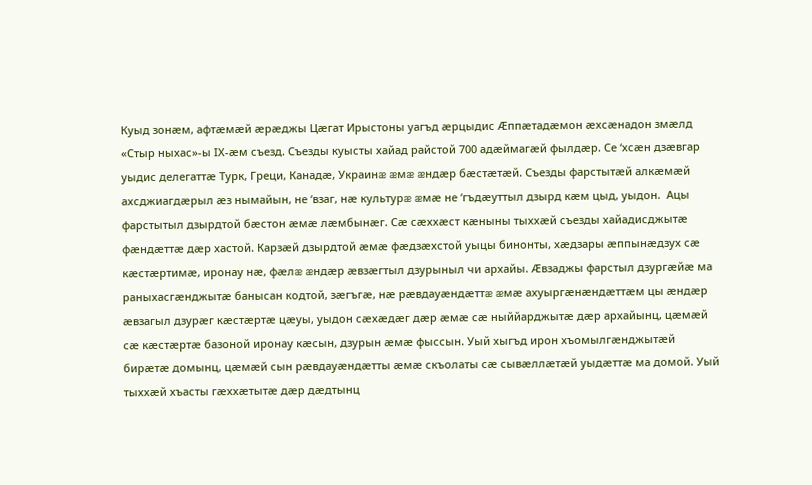Куыд зонæм, афтæмæй æрæджы Цæгат Ирыстоны уагъд æрцыдис Æппæтадæмон æхсæнадон змæлд «Стыр ныхас»-ы IХ-æм съезд. Съезды куысты хайад райстой 700 адæймагæй фылдæр. Се ‘хсæн дзæвгар уыдис делегаттæ Турк, Греци, Канадæ, Украинæ æмæ æндæр бæстæтæй. Съезды фарстытæй алкæмæй ахсджиагдæрыл æз нымайын, не ‘взаг, нæ культурæ æмæ не ‘гъдæуттыл дзырд кæм цыд, уыдон.  Ацы фарстытыл дзырдтой бæстон æмæ лæмбынæг. Сæ сæххæст кæныны тыххæй съезды хайадисджытæ фæндæттæ дæр хастой. Карзæй дзырдтой æмæ фæдзæхстой уыцы бинонты, хæдзары æппынæдзух сæ кæстæртимæ, иронау нæ, фæлæ æндæр æвзæгтыл дзурыныл чи архайы. Æвзаджы фарстыл дзургæйæ ма раныхасгæнджытæ банысан кодтой, зæгъгæ, нæ рæвдауæндæттæ æмæ ахуыргæнæндæттæм цы æндæр æвзагыл дзурæг кæстæртæ цæуы, уыдон сæхæдæг дæр æмæ сæ ныййарджытæ дæр архайынц, цæмæй сæ кæстæртæ базоной иронау кæсын, дзурын æмæ фыссын. Уый хыгъд ирон хъомылгæнджытæй бирæтæ домынц, цæмæй сын рæвдауæндæтты æмæ скъолаты сæ сывæллæтæй уыдæттæ ма домой. Уый тыххæй хъасты гæххæтытæ дæр дæдтынц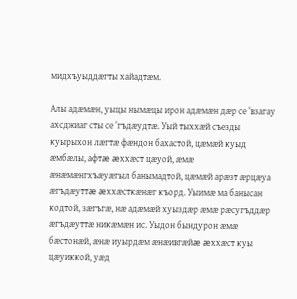мидхъуыддæгты хайадтæм.

Алы адæмæн, уыцы нымæцы ирон адæмæн дæр се ‘взагау ахсджиаг сты се ‘гъдæудтæ. Уый тыххæй съезды куырыхон лæгтæ фæндон бахастой, цæмæй куыд æмбæлы, афтæ æххæст цæуой, æмæ æнæмæнгхъæуæгыл банымадтой, цæмæй арæзт æрцæуа æгъдæуттæ æххæсткæнæг къорд. Уыимæ ма банысан кодтой, зæгъгæ, нæ адæмæй хуыздæр æмæ рæсугъддæр æгъдæуттæ никæмæн ис. Уыдон бындурон æмæ бæстонæй, æнæ иуырдæм æнæивгæйæ æххæст куы цæуиккой, уæд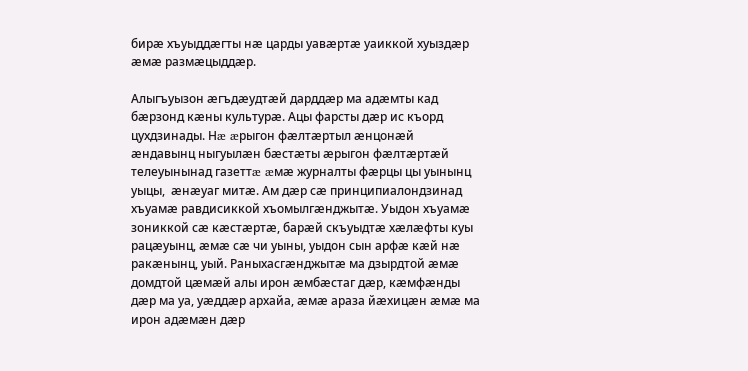бирæ хъуыддæгты нæ царды уавæртæ уаиккой хуыздæр æмæ размæцыддæр.

Алыгъуызон æгъдæудтæй дарддæр ма адæмты кад бæрзонд кæны культурæ. Ацы фарсты дæр ис къорд цухдзинады. Нæ æрыгон фæлтæртыл æнцонæй æндавынц ныгуылæн бæстæты æрыгон фæлтæртæй телеуынынад газеттæ æмæ журналты фæрцы цы уынынц уыцы,  æнæуаг митæ. Ам дæр сæ принципиалондзинад хъуамæ равдисиккой хъомылгæнджытæ. Уыдон хъуамæ зониккой сæ кæстæртæ, барæй скъуыдтæ хæлæфты куы рацæуынц, æмæ сæ чи уыны, уыдон сын арфæ кæй нæ ракæнынц, уый. Раныхасгæнджытæ ма дзырдтой æмæ домдтой цæмæй алы ирон æмбæстаг дæр, кæмфæнды дæр ма уа, уæддæр архайа, æмæ араза йæхицæн æмæ ма ирон адæмæн дæр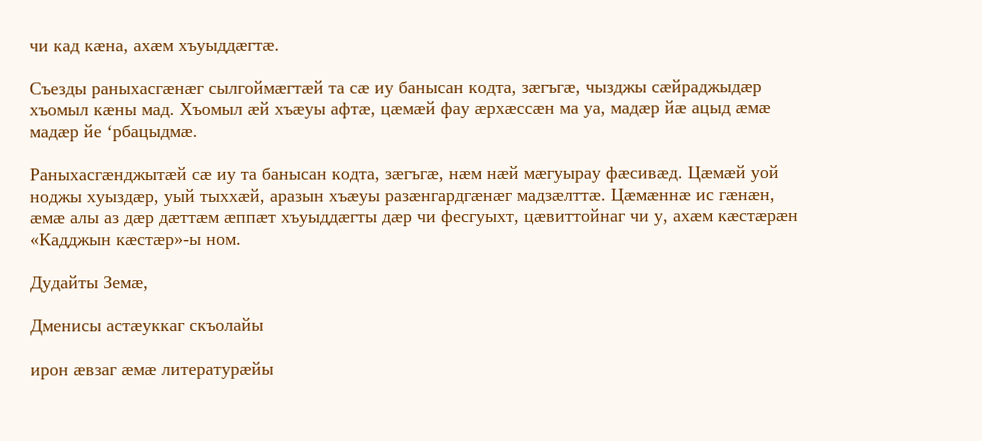чи кад кæна, ахæм хъуыддæгтæ.

Съезды раныхасгæнæг сылгоймæгтæй та сæ иу банысан кодта, зæгъгæ, чызджы сæйраджыдæр хъомыл кæны мад. Хъомыл æй хъæуы афтæ, цæмæй фау æрхæссæн ма уа, мадæр йæ ацыд æмæ мадæр йе ‘рбацыдмæ.

Раныхасгæнджытæй сæ иу та банысан кодта, зæгъгæ, нæм нæй мæгуырау фæсивæд. Цæмæй уой ноджы хуыздæр, уый тыххæй, аразын хъæуы разæнгардгæнæг мадзæлттæ. Цæмæннæ ис гæнæн, æмæ алы аз дæр дæттæм æппæт хъуыддæгты дæр чи фесгуыхт, цæвиттойнаг чи у, ахæм кæстæрæн «Кадджын кæстæр»-ы ном.

Дудайты Земæ,

Дменисы астæуккаг скъолайы

ирон æвзаг æмæ литературæйы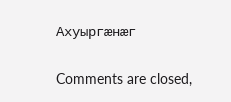Ахуыргæнæг

Comments are closed,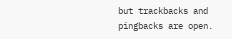but trackbacks and pingbacks are open.